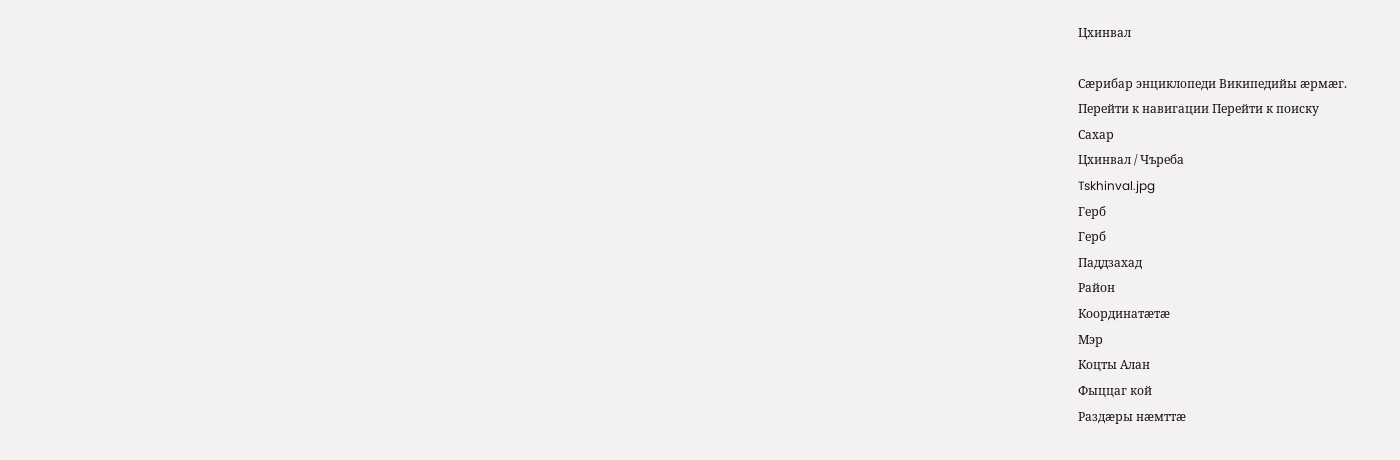Цхинвал

Сæрибар энциклопеди Википедийы æрмæг.
Перейти к навигации Перейти к поиску
Сахар
Цхинвал / Чъреба
Tskhinval.jpg
Герб
Герб
Паддзахад
Район
Координатæтæ
Мэр
Коцты Алан
Фыццаг кой
Раздæры нæмттæ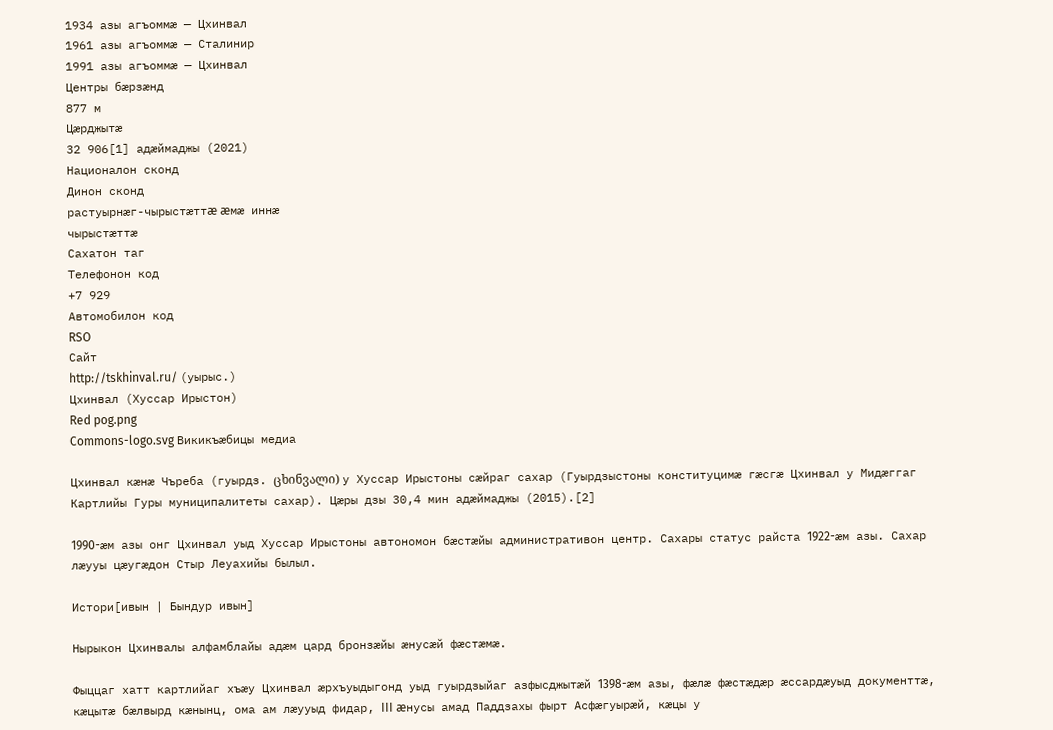1934 азы агъоммæ — Цхинвал
1961 азы агъоммæ — Сталинир
1991 азы агъоммæ — Цхинвал
Центры бæрзæнд
877 м
Цæрджытæ
32 906[1] адæймаджы (2021)
Националон сконд
Динон сконд
растуырнæг-чырыстæттæ æмæ иннæ
чырыстæттæ
Сахатон таг
Телефонон код
+7 929
Автомобилон код
RSO
Сайт
http://tskhinval.ru/ (уырыс.)
Цхинвал (Хуссар Ирыстон)
Red pog.png
Commons-logo.svg Викикъæбицы медиа

Цхинвал кæнæ Чъреба (гуырдз. ცხინვალი) у Хуссар Ирыстоны сæйраг сахар (Гуырдзыстоны конституцимæ гæсгæ Цхинвал у Мидæггаг Картлийы Гуры муниципалитеты сахар). Цæры дзы 30,4 мин адæймаджы (2015).[2]

1990-æм азы онг Цхинвал уыд Хуссар Ирыстоны автономон бæстæйы административон центр. Сахары статус райста 1922-æм азы. Сахар лæууы цæугæдон Стыр Леуахийы былыл.

Истори[ивын | Бындур ивын]

Нырыкон Цхинвалы алфамблайы адæм цард бронзæйы æнусæй фæстæмæ.

Фыццаг хатт картлийаг хъæу Цхинвал æрхъуыдыгонд уыд гуырдзыйаг азфысджытæй 1398-æм азы, фæлæ фæстæдæр æссардæуыд документтæ, кæцытæ бæлвырд кæнынц, ома ам лæууыд фидар, III æнусы амад Паддзахы фырт Асфæгуырæй, кæцы у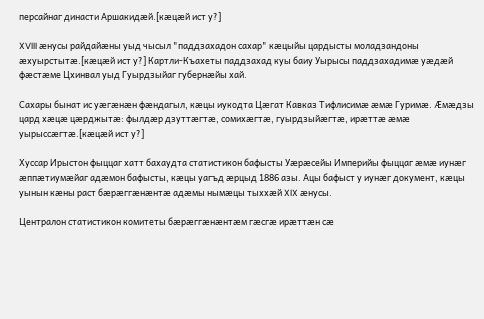персайнаг династи Аршакидæй.[кæцæй ист у?]

XVIII æнусы райдайæны уыд чысыл "паддзахадон сахар" кæцыйы цардысты моладзандоны æхуырстытæ.[кæцæй ист у?] Картли-Къахеты паддзахад куы баиу Уырысы паддзахадимæ уæдæй фæстæме Цхинвал уыд Гуырдзыйаг губернæйы хай.

Сахары бынат ис уæгæнæн фæндагыл, кæцы иукодта Цæгат Кавказ Тифлисимæ æмæ Гуримæ. Æмæдзы цард хæцæ цæрджытæ: фылдæр дзуттæгтæ, сомихæгтæ, гуырдзыйæгтæ, ирæттæ æмæ уырыссæгтæ.[кæцæй ист у?]

Хуссар Ирыстон фыццаг хатт бахаудта статистикон бафысты Уæрæсейы Империйы фыццаг æмæ иунæг æппæтиумæйаг адæмон бафысты, кæцы уагъд æрцыд 1886 азы. Ацы бафыст у иунæг документ, кæцы уынын кæны раст бæрæггæнæнтæ адæмы нымæцы тыххæй XIX æнусы.

Централон статистикон комитеты бæрæггæнæнтæм гæсгæ ирæттæн сæ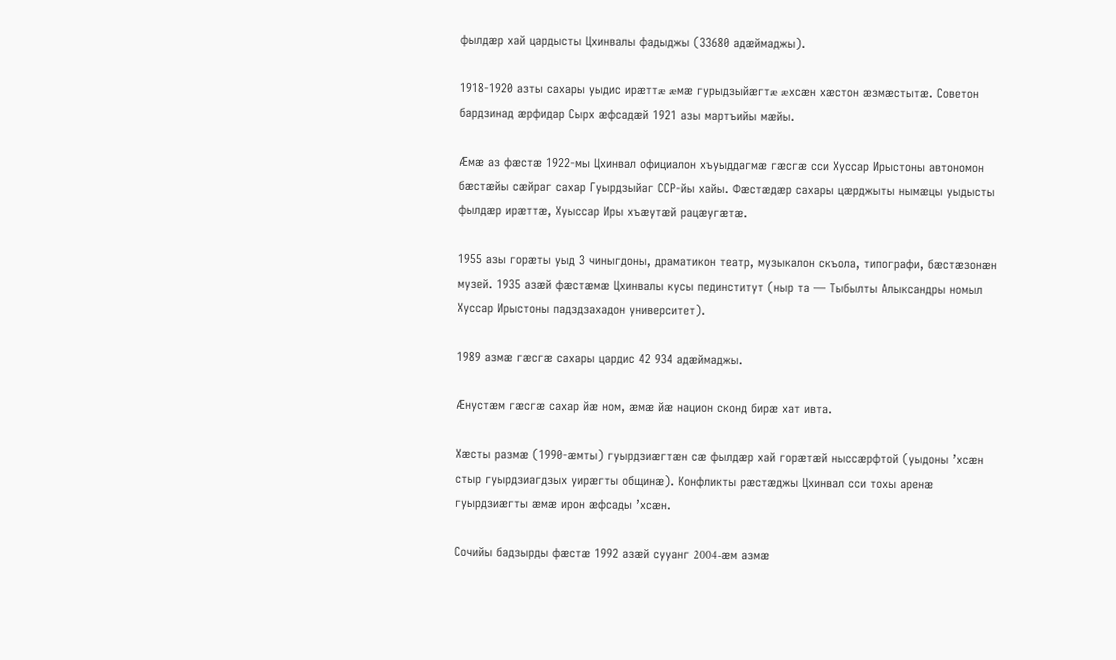фылдæр хай цардысты Цхинвалы фадыджы (33680 адæймаджы).

1918-1920 азты сахары уыдис ирæттæ æмæ гурыдзыйæгтæ æхсæн хæстон æзмæстытæ. Советон бардзинад æрфидар Сырх æфсадæй 1921 азы мартъийы мæйы.

Æмæ аз фæстæ 1922-мы Цхинвал официалон хъуыддагмæ гæсгæ сси Хуссар Ирыстоны автономон бæстæйы сæйраг сахар Гуырдзыйаг ССР-йы хайы. Фæстæдæр сахары цæрджыты нымæцы уыдысты фылдæр ирæттæ, Хуыссар Иры хъæутæй рацæугæтæ.

1955 азы горæты уыд 3 чиныгдоны, драматикон театр, музыкалон скъола, типографи, бæстæзонæн музей. 1935 азæй фæстæмæ Цхинвалы кусы пединститут (ныр та — Тыбылты Алыксандры номыл Хуссар Ирыстоны падздзахадон университет).

1989 азмæ гæсгæ сахары цардис 42 934 адæймаджы.

Æнустæм гæсгæ сахар йæ ном, æмæ йæ национ сконд бирæ хат ивта.

Хæсты размæ (1990-æмты) гуырдзиæгтæн сæ фылдæр хай горæтæй ныссæрфтой (уыдоны ’хсæн стыр гуырдзиагдзых уирæгты общинæ). Конфликты рæстæджы Цхинвал сси тохы аренæ гуырдзиæгты æмæ ирон æфсады ’хсæн.

Сочийы бадзырды фæстæ 1992 азæй сууанг 2004-æм азмæ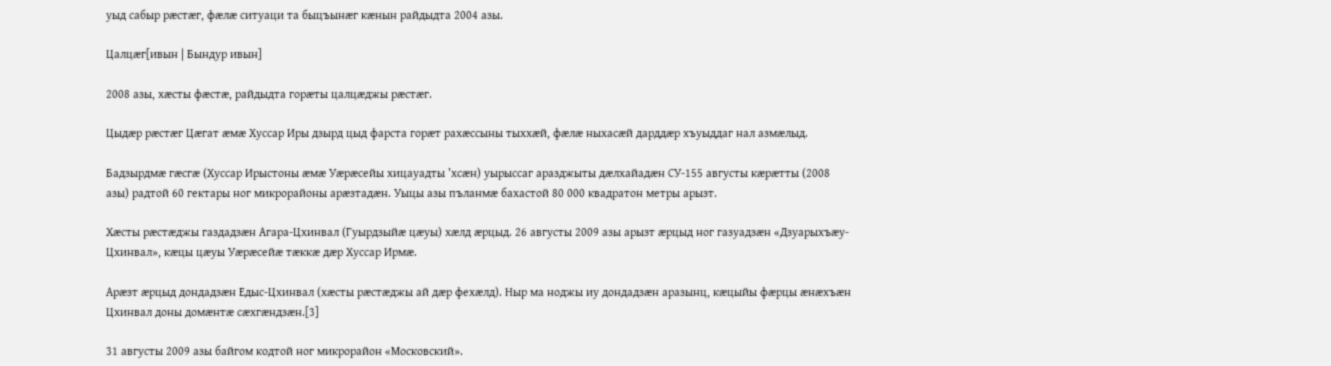уыд сабыр рæстæг, фæлæ ситуаци та быцъынæг кæнын райдыдта 2004 азы.

Цалцæг[ивын | Бындур ивын]

2008 азы, хæсты фæстæ, райдыдта горæты цалцæджы рæстæг.

Цыдæр рæстæг Цæгат æмæ Хуссар Иры дзырд цыд фарста горæт рахæссыны тыххæй, фæлæ ныхасæй дарддæр хъуыддаг нал азмæлыд.

Бадзырдмæ гæсгæ (Хуссар Ирыстоны æмæ Уæрæсейы хицауадты ’хсæн) уырыссаг аразджыты дæлхайадæн СУ-155 августы кæрæтты (2008 азы) радтой 60 гектары ног микрорайоны арæзтадæн. Уыцы азы пъланмæ бахастой 80 000 квадратон метры арызт.

Хæсты рæстæджы газдадзæн Агара-Цхинвал (Гуырдзыйæ цæуы) хæлд æрцыд. 26 августы 2009 азы арызт æрцыд ног газуадзæн «Дзуарыхъæу-Цхинвал», кæцы цæуы Уæрæсейæ тæккæ дæр Хуссар Ирмæ.

Арæзт æрцыд дондадзæн Едыс-Цхинвал (хæсты рæстæджы ай дæр фехæлд). Ныр ма ноджы иу дондадзæн аразынц, кæцыйы фæрцы æнæхъæн Цхинвал доны домæнтæ сæхгæндзæн.[3]

31 августы 2009 азы байгом кодтой ног микрорайон «Московский».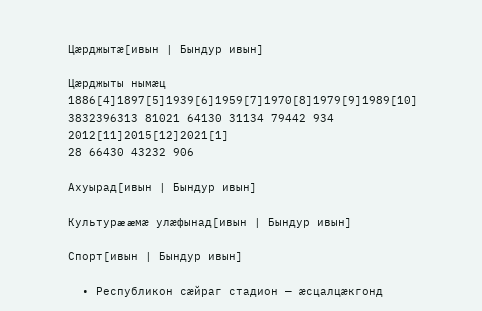Цæрджытæ[ивын | Бындур ивын]

Цæрджыты нымæц
1886[4]1897[5]1939[6]1959[7]1970[8]1979[9]1989[10]
3832396313 81021 64130 31134 79442 934
2012[11]2015[12]2021[1]
28 66430 43232 906

Ахуырад[ивын | Бындур ивын]

Культурæ æмæ улæфынад[ивын | Бындур ивын]

Спорт[ивын | Бындур ивын]

  • Республикон сæйраг стадион — æсцалцæкгонд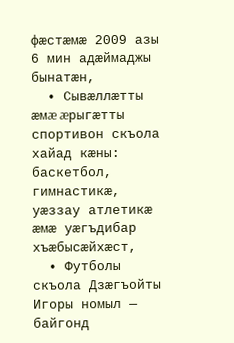фæстæмæ 2009 азы 6 мин адæймаджы бынатæн,
  • Сывæллæтты æмæ æрыгæтты спортивон скъола хайад кæны: баскетбол, гимнастикæ, уæззау атлетикæ æмæ уæгъдибар хъæбысæйхæст,
  • Футболы скъола Дзæгъойты Игоры номыл — байгонд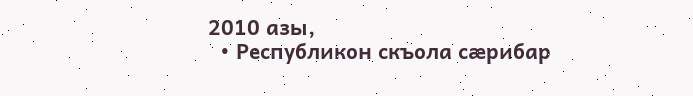2010 азы,
  • Республикон скъола сæрибар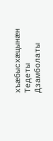хъæбысхæцынæн Тедеты Дзамболаты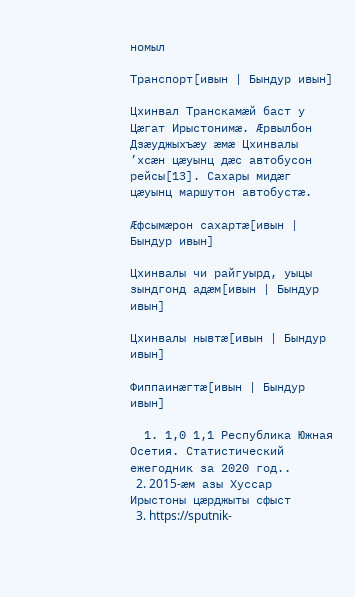номыл

Транспорт[ивын | Бындур ивын]

Цхинвал Транскамæй баст у Цæгат Ирыстонимæ. Æрвылбон Дзæуджыхъæу æмæ Цхинвалы ’хсæн цæуынц дæс автобусон рейсы[13]. Сахары мидæг цæуынц маршутон автобустæ.

Æфсымæрон сахартæ[ивын | Бындур ивын]

Цхинвалы чи райгуырд, уыцы зындгонд адæм[ивын | Бындур ивын]

Цхинвалы нывтæ[ивын | Бындур ивын]

Фиппаинæгтæ[ивын | Бындур ивын]

  1. 1,0 1,1 Республика Южная Осетия. Статистический ежегодник за 2020 год..
  2. 2015-æм азы Хуссар Ирыстоны цæрджыты сфыст
  3. https://sputnik-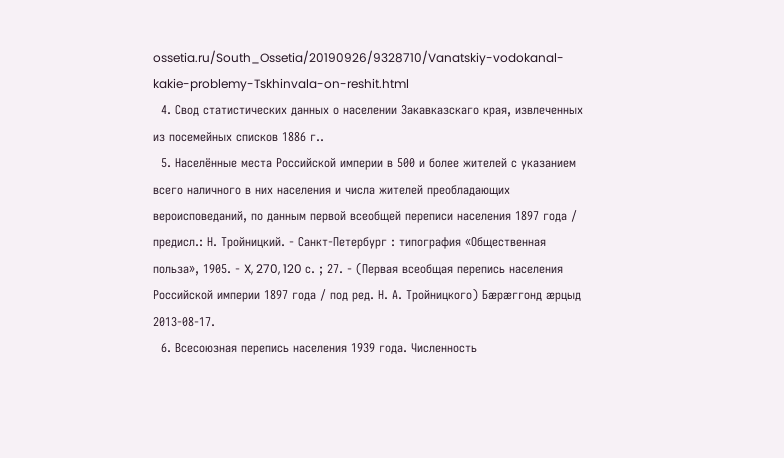ossetia.ru/South_Ossetia/20190926/9328710/Vanatskiy-vodokanal-kakie-problemy-Tskhinvala-on-reshit.html
  4. Свод статистических данных о населении Закавказскаго края, извлеченных из посемейных списков 1886 г..
  5. Населённые места Российской империи в 500 и более жителей с указанием всего наличного в них населения и числа жителей преобладающих вероисповеданий, по данным первой всеобщей переписи населения 1897 года / предисл.: Н. Тройницкий. - Санкт-Петербург : типография «Общественная польза», 1905. - X, 270, 120 с. ; 27. - (Первая всеобщая перепись населения Российской империи 1897 года / под ред. Н. А. Тройницкого) Бæрæггонд æрцыд   2013-08-17.
  6. Всесоюзная перепись населения 1939 года. Численность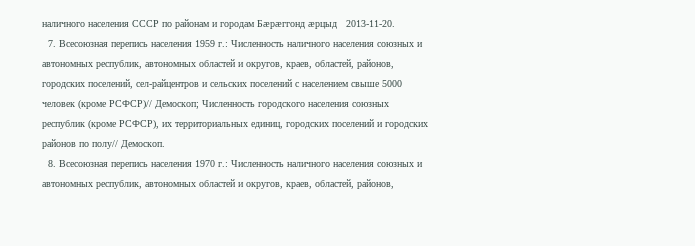наличного населения СССР по районам и городам Бæрæггонд æрцыд   2013-11-20.
  7. Всесоюзная перепись населения 1959 г.: Численность наличного населения союзных и автономных республик, автономных областей и округов, краев, областей, районов, городских поселений, сел-райцентров и сельских поселений с населением свыше 5000 человек (кроме РСФСР)// Демоскоп; Численность городского населения союзных республик (кроме РСФСР), их территориальных единиц, городских поселений и городских районов по полу// Демоскоп.
  8. Всесоюзная перепись населения 1970 г.: Численность наличного населения союзных и автономных республик, автономных областей и округов, краев, областей, районов,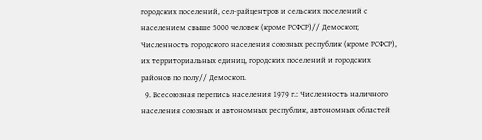городских поселений, сел-райцентров и сельских поселений с населением свыше 5000 человек (кроме РСФСР)// Демоскоп; Численность городского населения союзных республик (кроме РСФСР), их территориальных единиц, городских поселений и городских районов по полу// Демоскоп.
  9. Всесоюзная перепись населения 1979 г.: Численность наличного населения союзных и автономных республик, автономных областей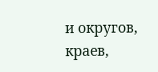и округов, краев,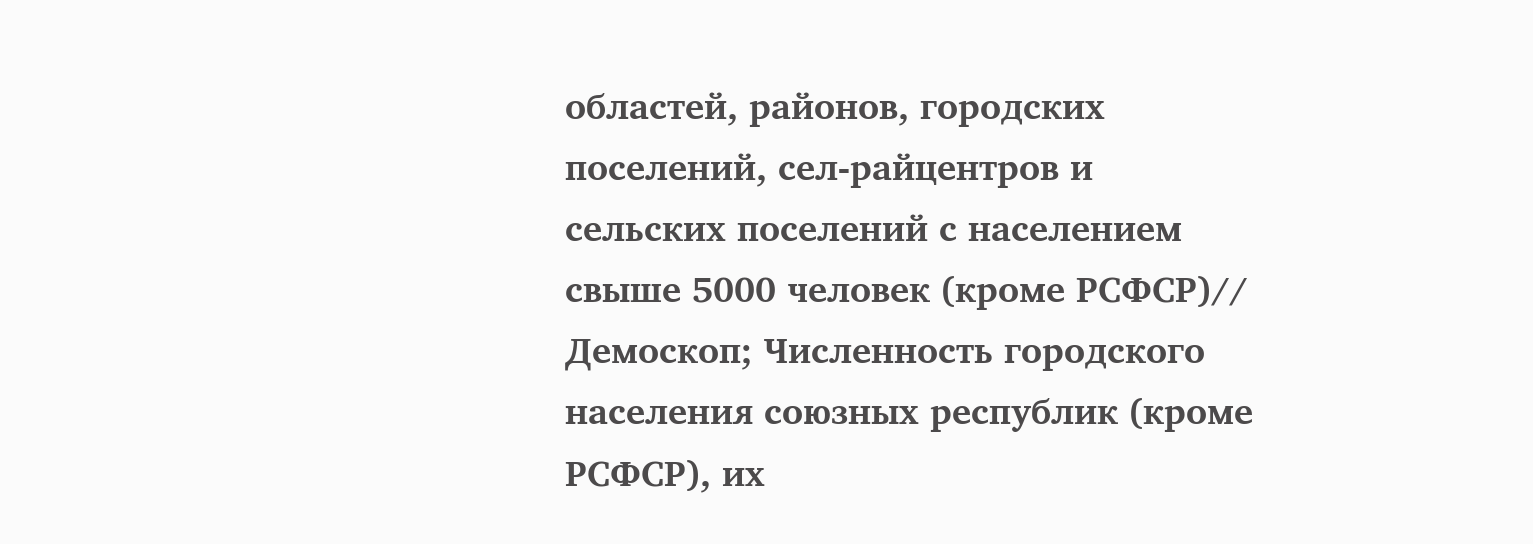областей, районов, городских поселений, сел-райцентров и сельских поселений с населением свыше 5000 человек (кроме РСФСР)// Демоскоп; Численность городского населения союзных республик (кроме РСФСР), их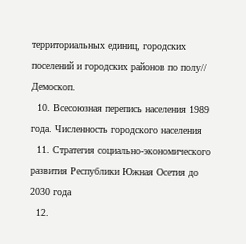территориальных единиц, городских поселений и городских районов по полу// Демоскоп.
  10. Всесоюзная перепись населения 1989 года. Численность городского населения
  11. Стратегия социально-экономического развития Республики Южная Осетия до 2030 года
  12.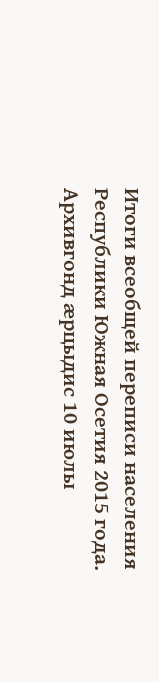Итоги всеобщей переписи населения Республики Южная Осетия 2015 года. Архивгонд æрцыдис 10 июлы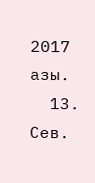2017 азы.
  13. Сев.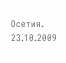Осетия. 23.10.2009